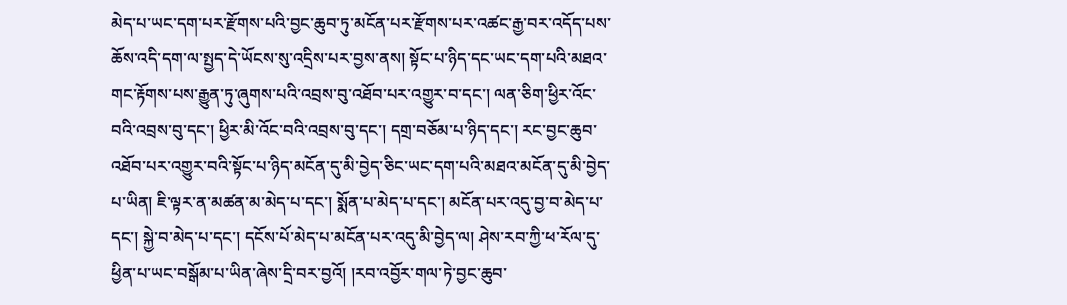མེད་པ་ཡང་དག་པར་རྫོགས་པའི་བྱང་ཆུབ་ཏུ་མངོན་པར་རྫོགས་པར་འཚང་རྒྱ་བར་འདོད་པས་ཆོས་འདི་དག་ལ་སྤྱད་དེ་ཡོངས་སུ་འདྲིས་པར་བྱས་ནས། སྟོང་པ་ཉིད་དང་ཡང་དག་པའི་མཐའ་གང་རྟོགས་པས་རྒྱུན་ཏུ་ཞུགས་པའི་འབྲས་བུ་འཐོབ་པར་འགྱུར་བ་དང་། ལན་ཅིག་ཕྱིར་འོང་བའི་འབྲས་བུ་དང་། ཕྱིར་མི་འོང་བའི་འབྲས་བུ་དང་། དགྲ་བཅོམ་པ་ཉིད་དང་། རང་བྱང་ཆུབ་འཐོབ་པར་འགྱུར་བའི་སྟོང་པ་ཉིད་མངོན་དུ་མི་བྱེད་ཅིང་ཡང་དག་པའི་མཐའ་མངོན་དུ་མི་བྱེད་པ་ཡིན། ཇི་ལྟར་ན་མཚན་མ་མེད་པ་དང་། སྨོན་པ་མེད་པ་དང་། མངོན་པར་འདུ་བྱ་བ་མེད་པ་དང་། སྐྱེ་བ་མེད་པ་དང་། དངོས་པོ་མེད་པ་མངོན་པར་འདུ་མི་བྱེད་ལ། ཤེས་རབ་ཀྱི་ཕ་རོལ་དུ་ཕྱིན་པ་ཡང་བསྒོམ་པ་ཡིན་ཞེས་དྲི་བར་བྱའོ། །རབ་འབྱོར་གལ་ཏེ་བྱང་ཆུབ་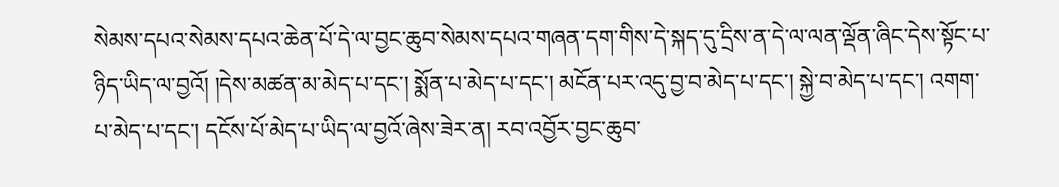སེམས་དཔའ་སེམས་དཔའ་ཆེན་པོ་དེ་ལ་བྱང་ཆུབ་སེམས་དཔའ་གཞན་དག་གིས་དེ་སྐད་དུ་དྲིས་ན་དེ་ལ་ལན་ལྡོན་ཞིང་དེས་སྟོང་པ་ཉིད་ཡིད་ལ་བྱའོ། །དེས་མཚན་མ་མེད་པ་དང་། སྨོན་པ་མེད་པ་དང་། མངོན་པར་འདུ་བྱ་བ་མེད་པ་དང་། སྐྱེ་བ་མེད་པ་དང་། འགག་པ་མེད་པ་དང་། དངོས་པོ་མེད་པ་ཡིད་ལ་བྱའོ་ཞེས་ཟེར་ན། རབ་འབྱོར་བྱང་ཆུབ་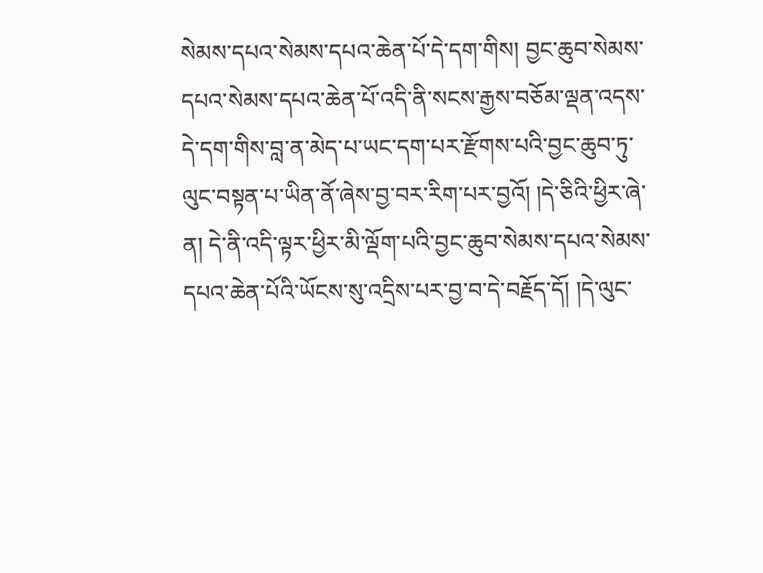སེམས་དཔའ་སེམས་དཔའ་ཆེན་པོ་དེ་དག་གིས། བྱང་ཆུབ་སེམས་དཔའ་སེམས་དཔའ་ཆེན་པོ་འདི་ནི་སངས་རྒྱས་བཅོམ་ལྡན་འདས་དེ་དག་གིས་བླ་ན་མེད་པ་ཡང་དག་པར་རྫོགས་པའི་བྱང་ཆུབ་ཏུ་ལུང་བསྟན་པ་ཡིན་ནོ་ཞེས་བྱ་བར་རིག་པར་བྱའོ། །དེ་ཅིའི་ཕྱིར་ཞེ་ན། དེ་ནི་འདི་ལྟར་ཕྱིར་མི་ལྡོག་པའི་བྱང་ཆུབ་སེམས་དཔའ་སེམས་དཔའ་ཆེན་པོའི་ཡོངས་སུ་འདྲིས་པར་བྱ་བ་དེ་བརྗོད་དོ། །དེ་ལུང་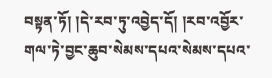བསྟན་ཏོ། །དེ་རབ་ཏུ་འབྱེད་དོ། །རབ་འབྱོར་གལ་ཏེ་བྱང་ཆུབ་སེམས་དཔའ་སེམས་དཔའ་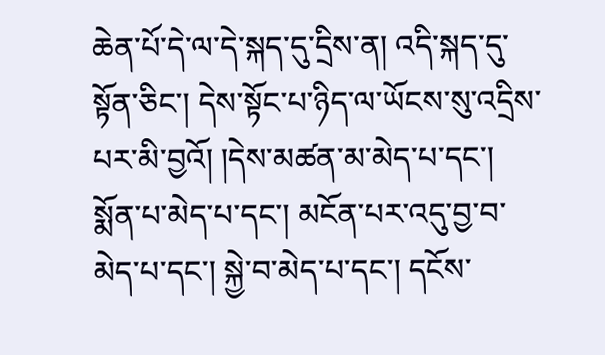ཆེན་པོ་དེ་ལ་དེ་སྐད་དུ་དྲིས་ན། འདི་སྐད་དུ་སྟོན་ཅིང་། དེས་སྟོང་པ་ཉིད་ལ་ཡོངས་སུ་འདྲིས་པར་མི་བྱའོ། །དེས་མཚན་མ་མེད་པ་དང་། སྨོན་པ་མེད་པ་དང་། མངོན་པར་འདུ་བྱ་བ་མེད་པ་དང་། སྐྱེ་བ་མེད་པ་དང་། དངོས་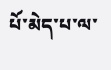པོ་མེད་པ་ལ་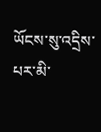ཡོངས་སུ་འདྲིས་པར་མི་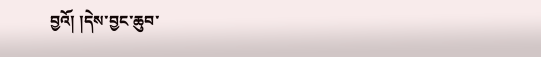བྱའོ། །དེས་བྱང་ཆུབ་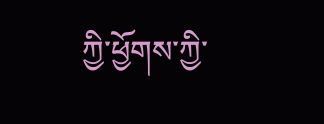ཀྱི་ཕྱོགས་ཀྱི་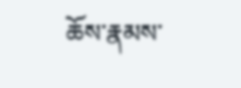ཆོས་རྣམས་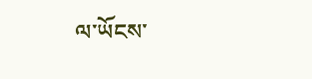ལ་ཡོངས་